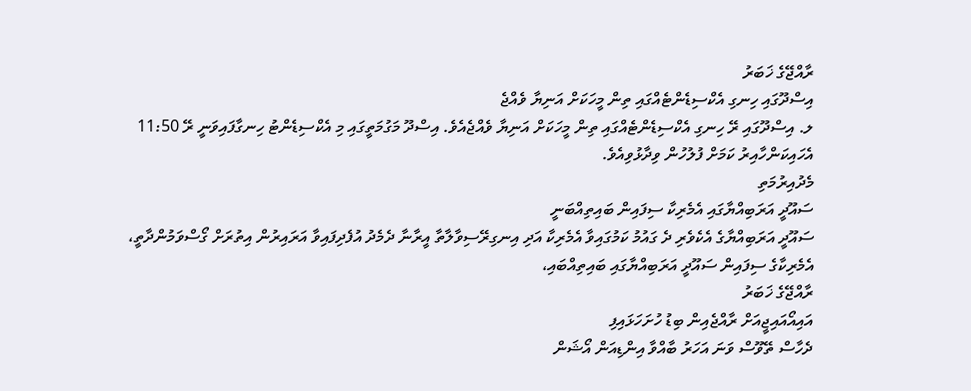ރާއްޖޭގެ ޚަބަރު
އިސްދޫގައި ހިނގި އެކްސިޑެންޓެއްގައި ތިން މީހަކަށް އަނިޔާ ވެއްޖެ
ލ. އިސްދޫގައި ރޭ ހިނގި އެކްސިޑެންޓެއްގައި ތިން މީހަކަށް އަނިޔާ ވެއްޖެއެވެ. އިސްދޫ މަގުމަތީގައި މި އެކްސިޑެންޓު ހިނގާފައިވަނީ ރޭ 11:50 އެހައިކަންހާއިރު ކަމަށް ފުލުހުން ވިދާޅުވިއެވެ.
މެދުއިރުމަތި
ސައޫދީ އަރަބިއްޔާގައި އެމެރިކާ ސިފައިން ބައިތިއްބަނީ
ސައޫދީ އަރަބިއްޔާގެ އެކެވެރި ދެ ގައުމު ކަމުގައިވާ އެމެރިކާ އަދި އިނގިރޭސިވާލާތާ އީރާނާ ދެމެދު އުފެދިފައިވާ އަރައިރުން އިތުރަށް ގޯސްވަމުންދާތީ، އެމެރިކާގެ ސިފައިން ސައޫދީ އަރަބިއްޔާގައި ބައިތިއްބައި،
ރާއްޖޭގެ ޚަބަރު
އައިއޯއައިޖީއަށް ރާއްޖެއިން ބިޑު ހުށަހަޅައިފި
ދެހާސް ތޭވޫސް ވަނަ އަހަރު ބާއްވާ އިންޑިއަން އޯޝަން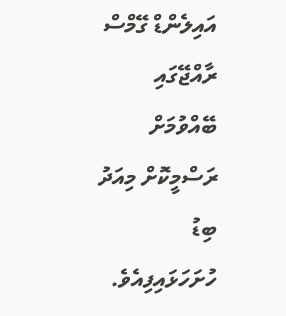އައިލެންޑް ގޭމްސް ރާއްޖޭގައި ބޭއްވުމަށް ރަސްމީކޮށް މިއަދު ބިޑު ހުށަހަޅައިފިއެވެ.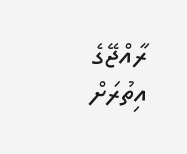ރާއްޖޭގެ އިތުރަށް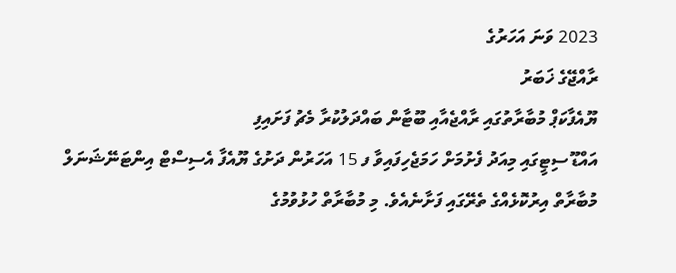2023 ވަނަ އަހަރުގެ
ރާއްޖޭގެ ޚަބަރު
ޔޫއެފާކަޕް މުބާރާތުގައި ރާއްޖެއާއި ބޫޓާން ބައްދަލުކުރާ މެޗު ފަށައިފި
އައްޑޫ ސިޓީގައި މިއަދު ފެށުމަށް ހަމަޖެހިފައިވާ ފ 15 އަހަރުން ދަށުގެ ޔޫއެފާ އެސިސްޓް އިންޓަނޭޝަނަލް މުބާރާތް އިރުކޮޅެއްގެ ތެރޭގައި ފަށާނެއެވެ. މި މުބާރާތް ހުޅުވުމުގެ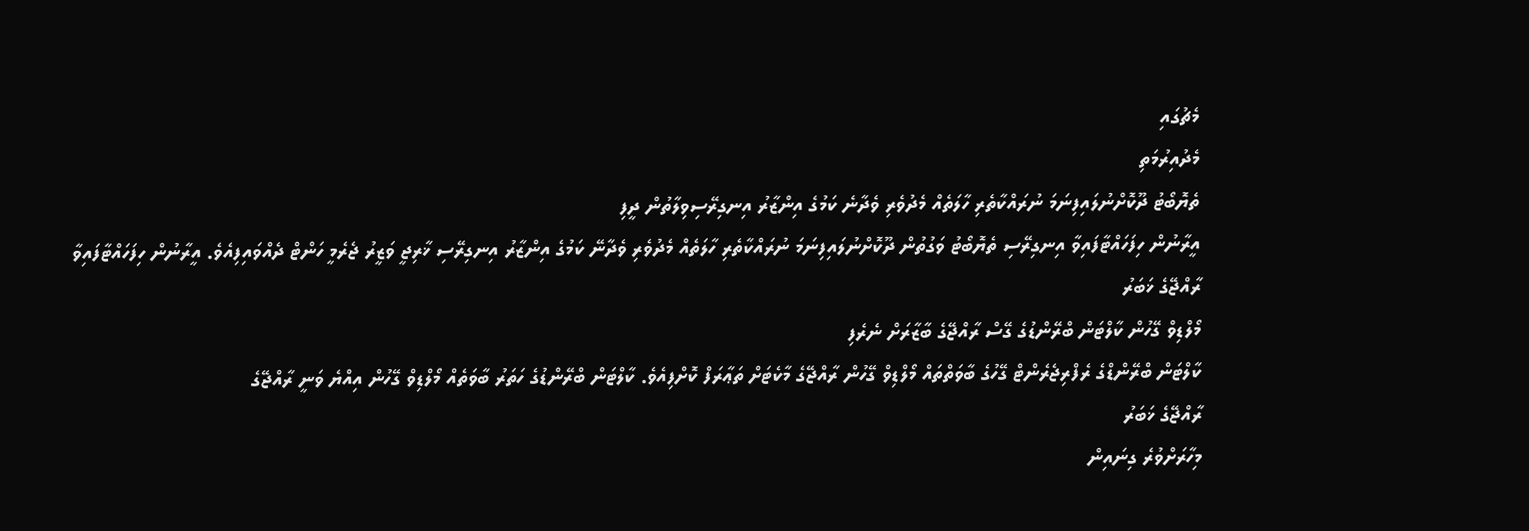މެޗުގައި
މެދުއިރުމަތި
ތެޔޮބޯޓު ދޫކޮށްނުލައިފިނަމަ ނުރައްކާތެރި ހާލަތެއް މެދުވެރި ވެދާނެ ކަމުގެ އިންޒާރު އިނގިރޭސިވިލާތުން ދީފި
އީރާނުން ހިފަހައްޓާފައިވާ އިނގިރޭސި ތެޔޮބޯޓު ވަގުތުން ދޫކޮށްނުލައިފިނަމަ ނުރައްކާތެރި ހާލަތެއް މެދުވެރި ވެދާނޭ ކަމުގެ އިންޒާރު އިނގިރޭސި ޚާރިޖީ ވަޒީރު ޖެރެމީ ހަންޓް ދެއްވައިފިއެވެ. އީރާނުން ހިފަހައްޓާފައިވާ
ރާއްޖޭގެ ޚަބަރު
މޯލްޑިވް ގޭހުން ކާލްޓަން ބްރޭންޑުގެ ގޭސް ރާއްޖޭގެ ބާޒާރަށް ނެރެފި
ކާލްޓަން ބްރޭންޑްގެ ރެފްރިޖެރެންޓް ގޭހުގެ ބާވަތްތައް މޯލްޑިވް ގޭހުން ރާއްޖޭގެ މާކެޓަށް ތަޢާރަފް ކޮށްފިއެވެ. ކާލްޓަން ބްރޭންޑުގެ ހަތަރު ބާވަތެއް މޯލްޑިވް ގޭހުން އިއްޔެ ވަނީ ރާއްޖޭގެ
ރާއްޖޭގެ ޚަބަރު
މިހާރަށްވުރެ ގިނައިން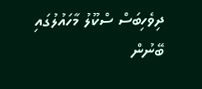ދިވެހިބަސް ސްކޫލު މާހައުލުގައި ބޭނުން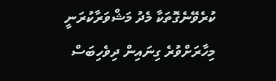ކުރެވޭނެގޮތަކާ މެދު މަޝްވަރާކުރަނީ
މިހާރަށްވުރެ ގިނައިން ދިވެހިބަސް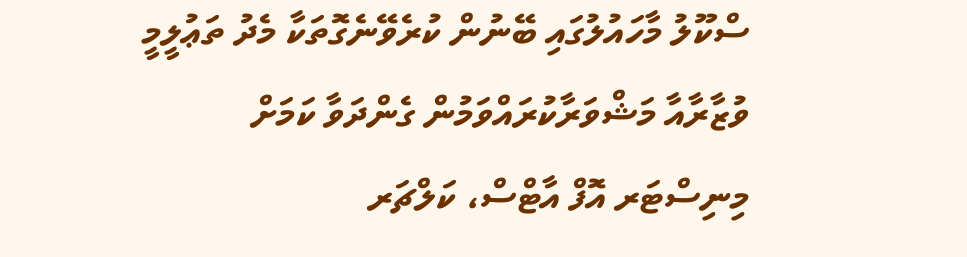ސްކޫލު މާހައުލުގައި ބޭނުން ކުރެވޭނެގޮތަކާ މެދު ތަޢުލީމީ ވުޒާރާއާ މަޝްވަރާކުރައްވަމުން ގެންދަވާ ކަމަށް މިނިސްޓަރ އޮފް އާޓްސް، ކަލްޗަރ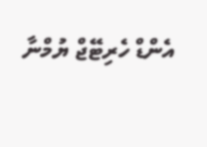އެންޑް ހެރިޓޭޖް ޔުމްނާ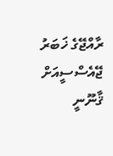ރާއްޖޭގެ ޚަބަރު
ޖޭއެސްސީއަށް ޤާނޫނީ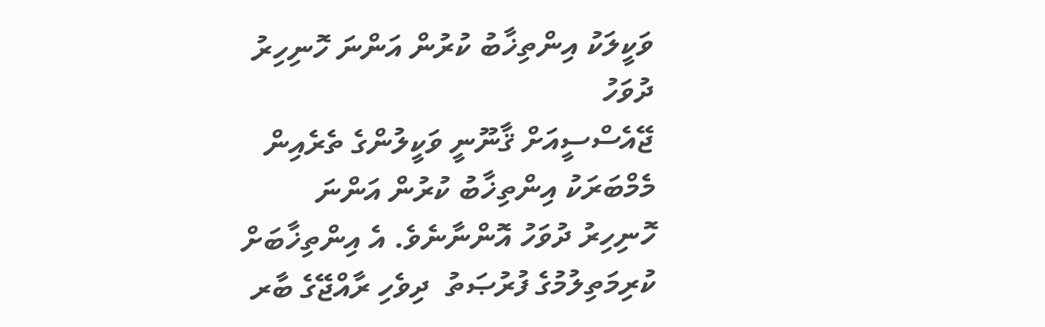ވަކީލަކު އިންތިޚާބު ކުރުން އަންނަ ހޮނިހިރު ދުވަހު
ޖޭއެސްސީއަށް ޤާނޫނީ ވަކީލުންގެ ތެރެއިން މެމްބަރަކު އިންތިޚާބު ކުރުން އަންނަ ހޮނިހިރު ދުވަހު އޮންނާނެވެ. އެ އިންތިޚާބަށް ކުރިމަތިލުމުގެ ފުރުޞަތު  ދިވެހި ރާއްޖޭގެ ބާރ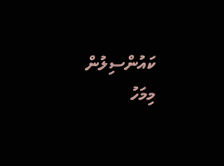ކައުންސިލުން މިމަހު